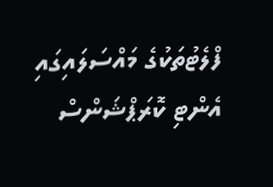ފްލެޓުތަކުގެ މައްސަލައިގައި އެންޓި ކޮރަޕްޝަންސް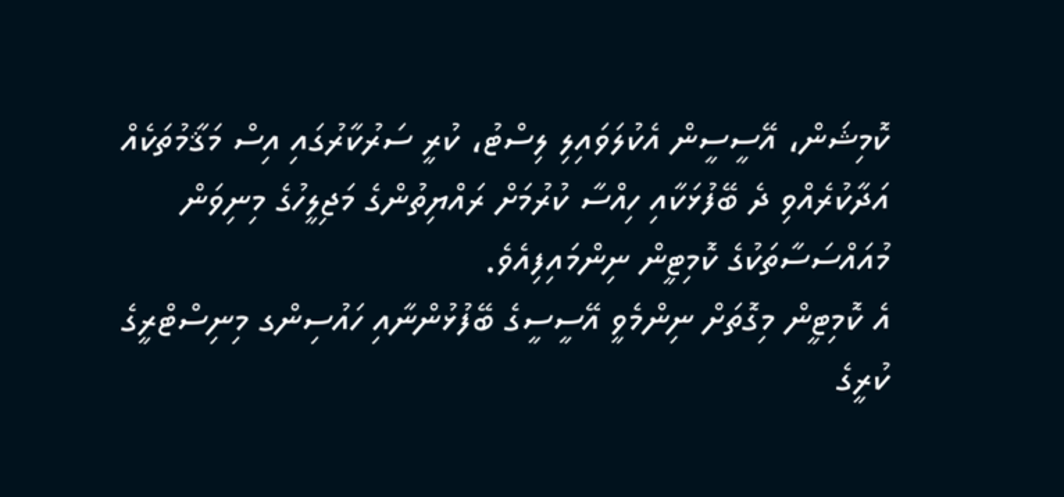ކޮމިޝަން، އޭސީސީން އެކުލަވައިލި ލިސްޓު، ކުރީ ސަރުކާރުގައި އިސް މަޤާމުތަކެއް އަދާކުރެއްވި ދެ ބޭފުޅަކާއި ހިއްސާ ކުރުމަށް ރައްޔިތުންގެ މަޖިލީހުގެ މިނިވަން މުއައްސަސާތަކުގެ ކޮމިޓީން ނިންމައިފިއެވެ.
އެ ކޮމިޓީން މިގޮތަށް ނިންމެވީ އޭސީސީގެ ބޭފުޅުންނާއި ހައުސިންގ މިނިސްޓްރީގެ ކުރީގެ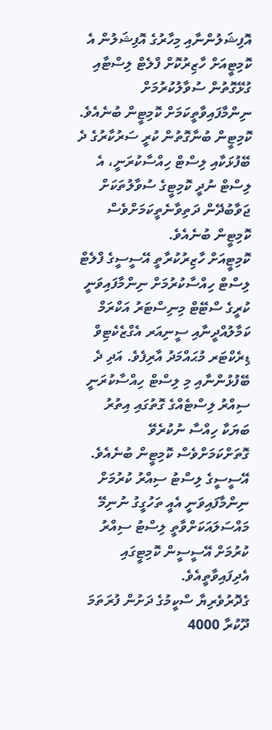އޮފިޝަލުންނާއި މިހާރުގެ އޮފިޝަލުން އެ ކޮމިޓީއަށް ހާޒިރުކޮށް ފްލެޓް ލިސްޓާއި ގުޅޭގޮތުން ސުވާލުކުރުމަށް ނިންމާފައިވާތީކަމަށް ކޮމިޓީން ބުނެއެވެ. ކޮމިޓީން ބުނާގޮތުން ކުރީ ސަރުކާރުގެ ދެ ބޭފުޅަކާއި ލިސްޓް ހިއްސާކުރަނީ، އެ ލިސްޓް ނުދީ ކޮމިޓީގެ ސުވާލުތަކަށް ޖަވާބުދޭން ދަތިވާނެތީކަމަށްވެސް ކޮމިޓީން ބުނެއެވެ.
ކޮމިޓީއަށް ހާޒިރުކުރާތީ އޭސީސީގެ ފްލެޓް ލިސްޓް ހިއްސާކުރުމަށް ނިންމާފައިވަނީ ކުރީގެ ސްޓޭޓް މިނިސްޓަރު އަކްރަމް ކަމާލުއްދީނާއި ސީނިއަރ އެގްޒެކެޓިވް ޑިރެކްޓަރ މުޙައްމަދު އާރިފެވެ. އަދި ދެ ބޭފުޅުންނާއި މި ލިސްޓް ހިއްސާކުރަނީ ސިއްރު ލިސްޓެއްގެ ގޮތުގައި އިތުރު ބަޔަކާ ހިއްސާ ނުކުރެވޭ ގޮތަށްކަމަށްވެސް ކޮމިޓީން ބުނެއެވެ.
އޭސީސީގެ ލިސްޓު ސިއްރު ކުރުމަށް ނިންމާފައިވަނީ އެއީ ތަހުގީގު ނުނިމޭ މައްސަލައަކަށްވާތީ ލިސްޓު ސިއްރު ކުރުމަށް އޭސީސީން ކޮމިޓީގައި އެދިފައިވާތީއެވެ.
ގެދޮރުވެރިޔާ ސްކީމުގެ ދަށުން ފުރަތަމަ ދޫކުރާ 4000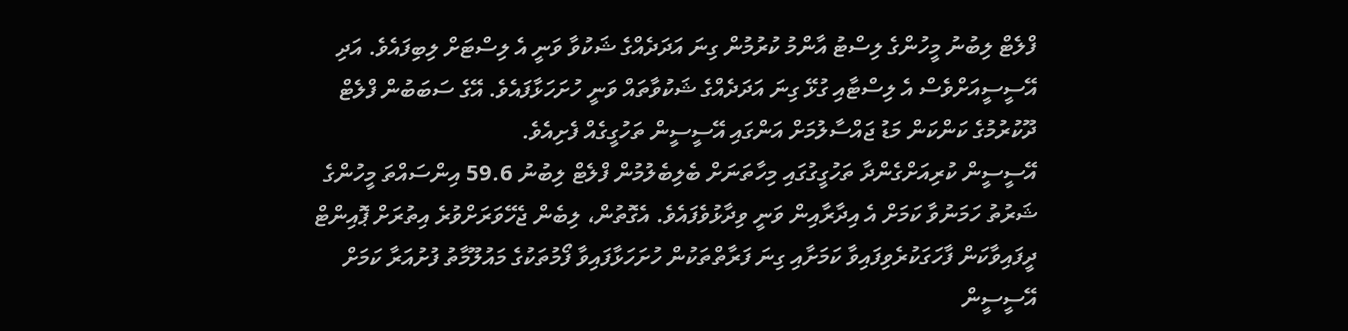ފްލެޓް ލިބުނު މީހުންގެ ލިސްޓު އާންމު ކުރުމުން ގިނަ އަދަދެއްގެ ޝަކުވާ ވަނީ އެ ލިސްޓަށް ލިބިފައެވެ. އަދި އޭސީސީއަށްވެސް އެ ލިސްޓާއި ގުޅޭ ގިނަ އަދަދެއްގެ ޝަކުވާތައް ވަނީ ހުށަހަޅާފައެވެ. އޭގެ ސަބަބުން ފްލެޓް ދޫކުރުމުގެ ކަންކަން މަޑު ޖައްސާލުމަށް އަންގައި އޭސީސީން ތަހުގީގެއް ފެށިއެވެ.
އޭސީސީން ކުރިއަށްގެންދާ ތަހުގީގުގައި މިހާތަނަށް ބެލިބެލުމުން ފްލެޓް ލިބުނު 59.6 އިންސައްތަ މީހުންގެ ޝަރުތު ހަމަނުވާ ކަމަށް އެ އިދާރާއިން ވަނީ ވިދާޅުވެފައެވެ. އެގޮތުން، ލިބެން ޖެހޭވަރަށްވުރެ އިތުރަށް ޕޮއިންޓް ދީފައިވާކަން ފާހަގަކުރެވިފައިވާ ކަމަށާއި ގިނަ ފަރާތްތަކުން ހުށަހަޅާފައިވާ ފޯމުތަކުގެ މައުލޫމާތު ފުށުއަރާ ކަމަށް އޭސީސީން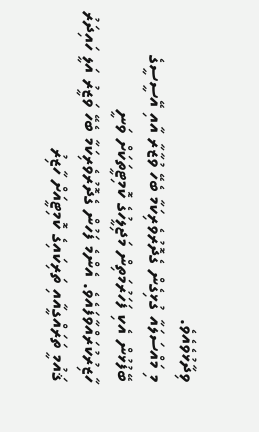ވިދާޅުވެއެވެ.
މި މައްސަލައާ ގުޅިގެން ގެދޮރުވެރިކަމާ ބެހޭ ވުޒާރާ އާއި އޭސީސީގެ ބޭފުޅުން އެކި ފަހަރުމަތިން މަޖިލީހުގެ ކޮމިޓީތަކަށް ވަނީ ހާޒިރުކުރައްވާފައެވެ. އެންމެ ފަހުން ގެދޮރުވެރިކަމާ ބެހޭ ވަޒީރު އަލީ ހައިދަރު ޤައުމީ ތަރައްގީއާއި ތަރިކައިގެ ކޮމިޓީއަށް ހާޒިރު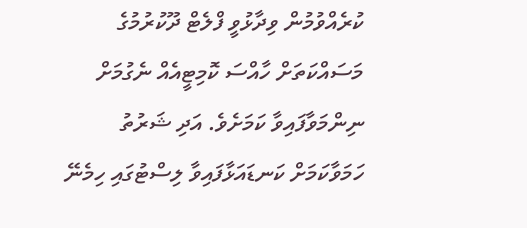ކުރެއްވުމުން ވިދާޅުވީ ފްލެޓް ދޫކުރުމުގެ މަސައްކަތަށް ހާއްސަ ކޮމިޓީއެއް ނެގުމަށް ނިންމަވާފައިވާ ކަމަށެވެ. އަދި ޝަރުތު ހަމަވާކަމަށް ކަނޑައަޅާފައިވާ ލިސްޓުގައި ހިމެނޭ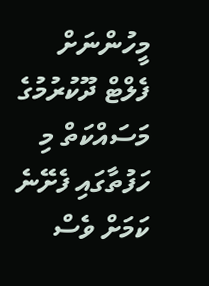މީހުންނަށް ފެލްޓް ދޫކުރުމުގެ މަސައްކަތް މި ހަފުތާގައި ފެށޭނެ ކަމަށް ވެސް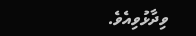ވިދާޅުވިއެވެ.